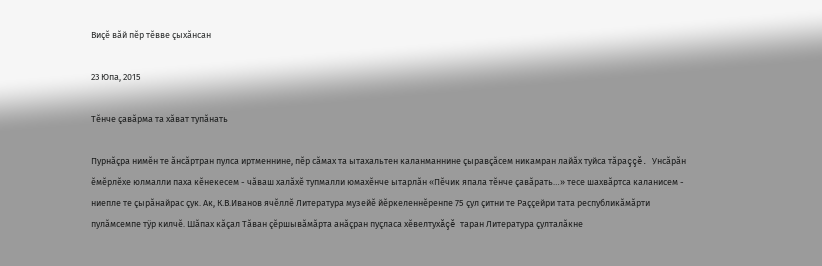Виçĕ вăй пĕр тĕвве çыхăнсан

23 Юпа, 2015

Тĕнче çавăрма та хăват тупăнать

Пурнăçра нимĕн те ăнсăртран пулса иртменнине, пĕр сăмах та ытахальтен каланманнине çыравçăсем никамран лайăх туйса тăраççĕ. Унсăрăн ĕмĕрлĕхе юлмалли паха кĕнекесем - чăваш халăхĕ тупмалли юмахĕнче ытарлăн «Пĕчик япала тĕнче çавăрать…» тесе шахвăртса каланисем - ниепле те çырăнайрас çук. Ак, К.В.Иванов ячĕллĕ Литература музейĕ йĕркеленнĕренпе 75 çул çитни те Раççейри тата республикăмăрти пулăмсемпе тÿр килчĕ. Шăпах кăçал Тăван çĕршывăмăрта анăçран пуçласа хĕвелтухăçĕ таран Литература çулталăкне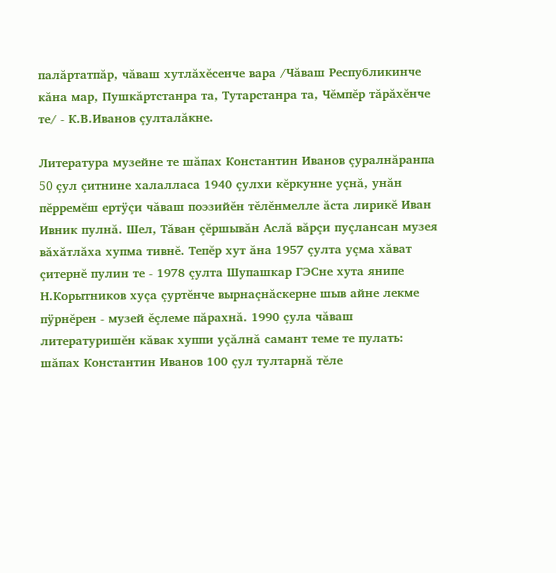палăртатпăр, чăваш хутлăхĕсенче вара /Чăваш Республикинче кăна мар, Пушкăртстанра та, Тутарстанра та, Чĕмпĕр тăрăхĕнче те/ - К.В.Иванов çулталăкне.

Литература музейне те шăпах Константин Иванов çуралнăранпа 50 çул çитнине халалласа 1940 çулхи кĕркунне уçнă, унăн пĕрремĕш ертÿçи чăваш поэзийĕн тĕлĕнмелле ăста лирикĕ Иван Ивник пулнă. Шел, Тăван çĕршывăн Аслă вăрçи пуçлансан музея вăхăтлăха хупма тивнĕ. Тепĕр хут ăна 1957 çулта уçма хăват çитернĕ пулин те - 1978 çулта Шупашкар ГЭСне хута янипе Н.Корытников хуçа çуртĕнче вырнаçнăскерне шыв айне лекме пÿрнĕрен - музей ĕçлеме пăрахнă. 1990 çула чăваш литературишĕн кăвак хуппи уçăлнă самант теме те пулать: шăпах Константин Иванов 100 çул тултарнă тĕле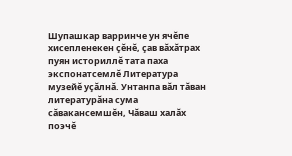Шупашкар варринче ун ячĕпе хисепленекен çĕнĕ, çав вăхăтрах пуян историллĕ тата паха экспонатсемлĕ Литература музейĕ уçăлнă. Унтанпа вăл тăван литературăна сума сăвакансемшĕн, Чăваш халăх поэчĕ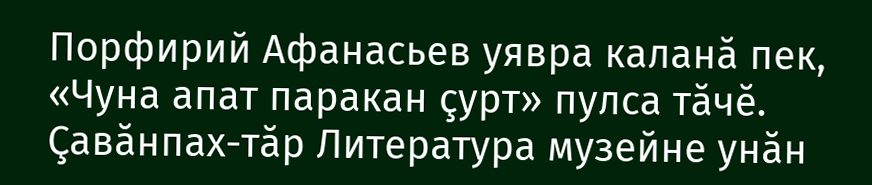Порфирий Афанасьев уявра каланă пек, «Чуна апат паракан çурт» пулса тăчĕ. Çавăнпах-тăр Литература музейне унăн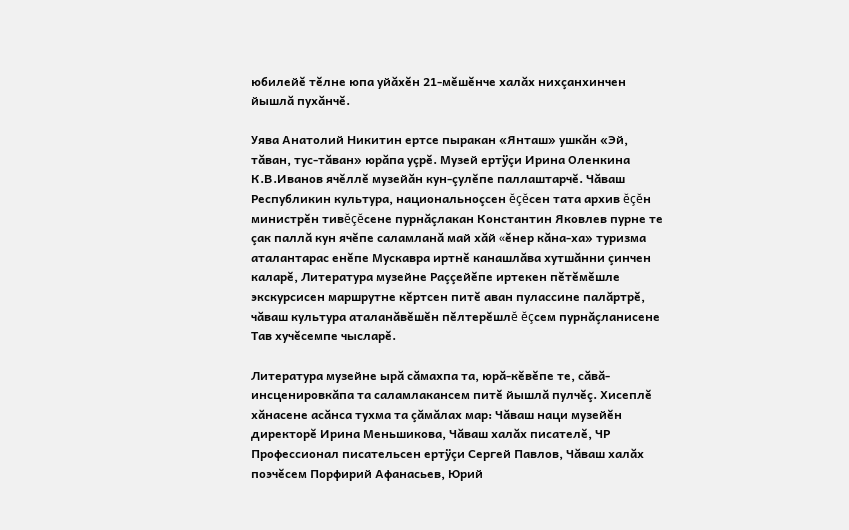юбилейĕ тĕлне юпа уйăхĕн 21-мĕшĕнче халăх нихçанхинчен йышлă пухăнчĕ.

Уява Анатолий Никитин ертсе пыракан «Янташ» ушкăн «Эй, тăван, тус-тăван» юрăпа уçрĕ. Музей ертÿçи Ирина Оленкина К.В.Иванов ячĕллĕ музейăн кун-çулĕпе паллаштарчĕ. Чăваш Республикин культура, национальноçсен ĕçĕсен тата архив ĕçĕн министрĕн тивĕçĕсене пурнăçлакан Константин Яковлев пурне те çак паллă кун ячĕпе саламланă май хăй «ĕнер кăна-ха» туризма аталантарас енĕпе Мускавра иртнĕ канашлăва хутшăнни çинчен каларĕ, Литература музейне Раççейĕпе иртекен пĕтĕмĕшле экскурсисен маршрутне кĕртсен питĕ аван пулассине палăртрĕ, чăваш культура аталанăвĕшĕн пĕлтерĕшлĕ ĕçсем пурнăçланисене Тав хучĕсемпе чысларĕ.

Литература музейне ырă сăмахпа та, юрă-кĕвĕпе те, сăвă-инсценировкăпа та саламлакансем питĕ йышлă пулчĕç. Хисеплĕ хăнасене асăнса тухма та çăмăлах мар: Чăваш наци музейĕн директорĕ Ирина Меньшикова, Чăваш халăх писателĕ, ЧР Профессионал писательсен ертÿçи Сергей Павлов, Чăваш халăх поэчĕсем Порфирий Афанасьев, Юрий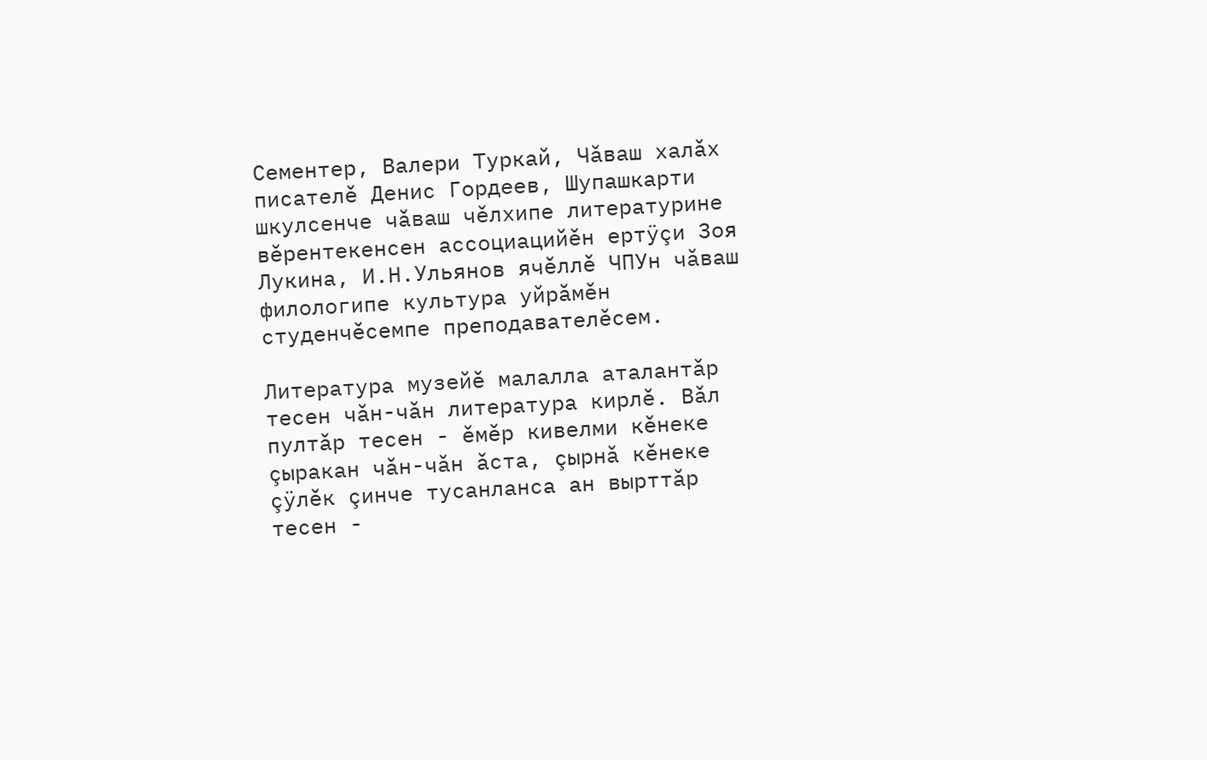Сементер, Валери Туркай, Чăваш халăх писателĕ Денис Гордеев, Шупашкарти шкулсенче чăваш чĕлхипе литературине вĕрентекенсен ассоциацийĕн ертÿçи Зоя Лукина, И.Н.Ульянов ячĕллĕ ЧПУн чăваш филологипе культура уйрăмĕн студенчĕсемпе преподавателĕсем.

Литература музейĕ малалла аталантăр тесен чăн-чăн литература кирлĕ. Вăл пултăр тесен - ĕмĕр кивелми кĕнеке çыракан чăн-чăн ăста, çырнă кĕнеке çÿлĕк çинче тусанланса ан вырттăр тесен -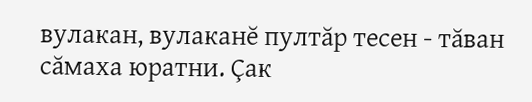вулакан, вулаканĕ пултăр тесен - тăван сăмаха юратни. Çак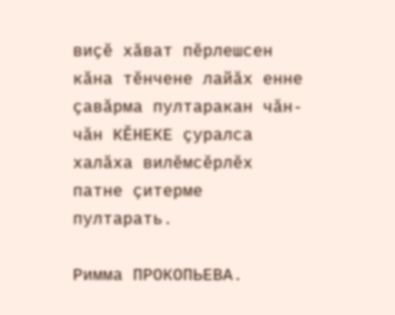виçĕ хăват пĕрлешсен кăна тĕнчене лайăх енне çавăрма пултаракан чăн-чăн КĔНЕКЕ çуралса халăха вилĕмсĕрлĕх патне çитерме пултарать.

Римма ПРОКОПЬЕВА.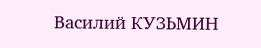Василий КУЗЬМИН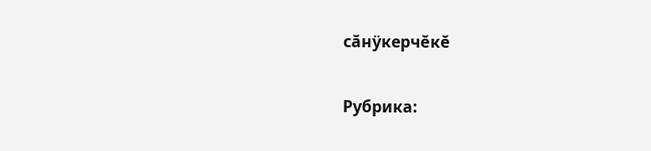сăнÿкерчĕкĕ

Рубрика: